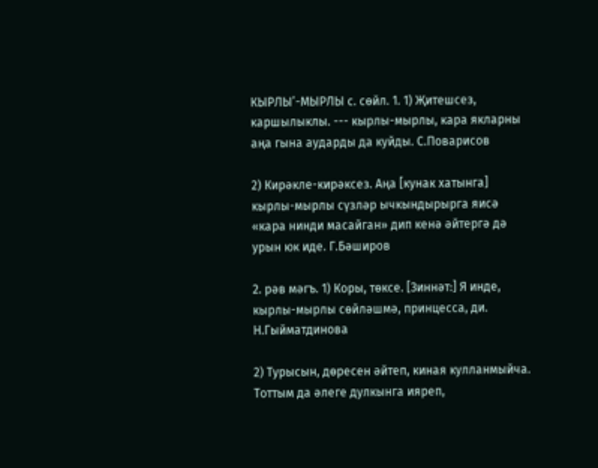КЫРЛЫ’-МЫРЛЫ с. сөйл. 1. 1) Җитешсез, каршылыклы. --- кырлы-мырлы, кара якларны аңа гына аударды да куйды. С.Поварисов

2) Кирәкле-кирәксез. Аңа [кунак хатынга] кырлы-мырлы сүзләр ычкындырырга яисә «кара нинди масайган» дип кенә әйтергә дә урын юк иде. Г.Бәширов

2. рәв мәгъ. 1) Коры, төксе. [Зиннәт:] Я инде, кырлы-мырлы сөйләшмә, принцесса, ди. Н.Гыйматдинова

2) Турысын, дөресен әйтеп, киная кулланмыйча. Тоттым да әлеге дулкынга ияреп,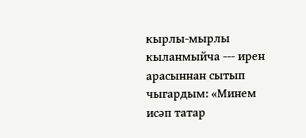кырлы-мырлы кыланмыйча --- ирен арасыннан сытып чыгардым: «Минем исәп татар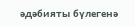әдәбияты бүлегенә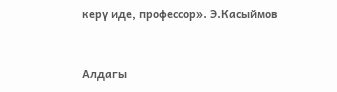керү иде, профессор». Э.Касыймов



Алдагы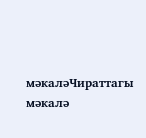мәкаләЧираттагы мәкалә